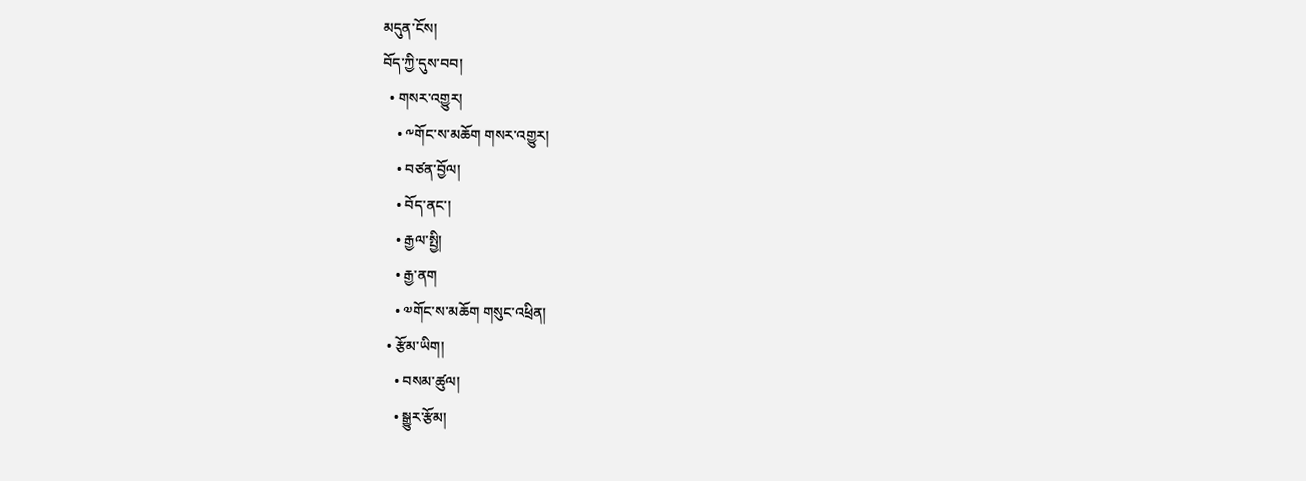མདུན་ངོས།
བོད་ཀྱི་དུས་བབ།
  • གསར་འགྱུར།
    • ༸གོང་ས་མཆོག གསར་འགྱུར།
    • བཙན་བྱོལ།
    • བོད་ནང་།
    • རྒྱལ་སྤྱི།
    • རྒྱ་ནག
    • ༧གོང་ས་མཆོག གསུང་འཕྲིན།
  • རྩོམ་ཡིག།
    • བསམ་ཚུལ།
    • སྒྱུར་རྩོམ།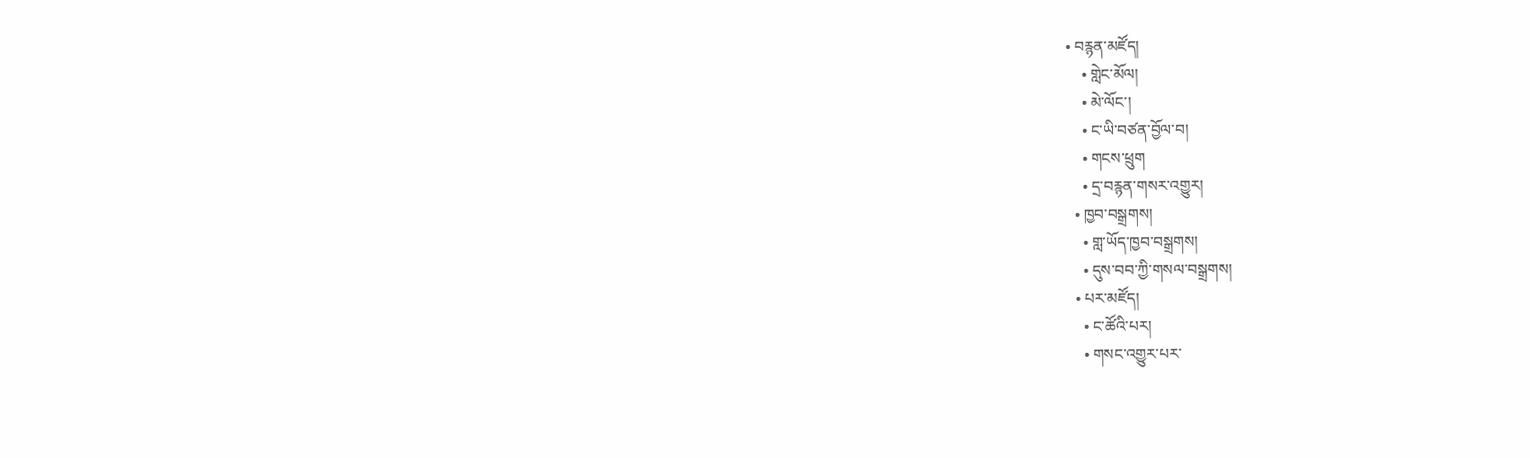• བརྙན་མཛོད།
    • གླེང་མོལ།
    • མེ་ལོང་།
    • ང་ཡི་བཙན་བྱོལ་བ།
    • གངས་ཕྲུག
    • དྲ་བརྙན་གསར་འགྱུར།
  • ཁྱབ་བསྒྲགས།
    • གླ་ཡོད་ཁྱབ་བསྒྲགས།
    • དུས་བབ་ཀྱི་གསལ་བསྒྲགས།
  • པར་མཛོད།
    • ང་ཚོའི་པར།
    • གསང་འགྱུར་པར་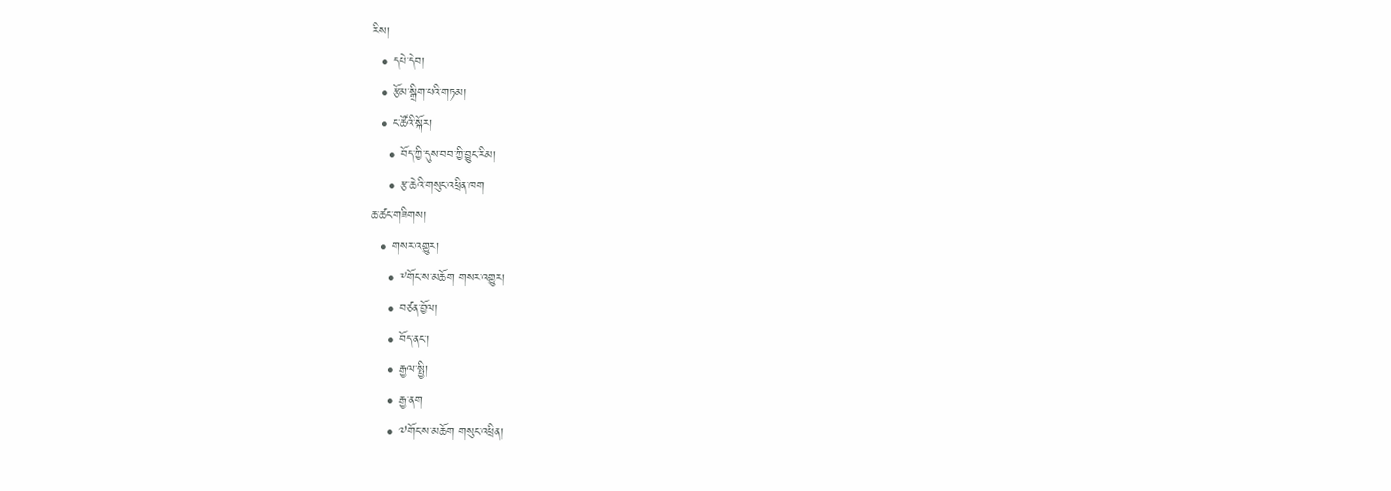རིས།
  • དཔེ་དེབ།
  • རྩོམ་སྒྲིག་པའི་གཏམ།
  • ང་ཚོའི་སྐོར།
    • བོད་ཀྱི་དུས་བབ་ཀྱི་བྱུང་རིམ།
    • རྩ་ཆེའི་གསུང་འཕྲིན་ཁག
ཆ་ཚང་གཟིགས།
  • གསར་འགྱུར།
    • ༸གོང་ས་མཆོག གསར་འགྱུར།
    • བཙན་བྱོལ།
    • བོད་ནང་།
    • རྒྱལ་སྤྱི།
    • རྒྱ་ནག
    • ༧གོང་ས་མཆོག གསུང་འཕྲིན།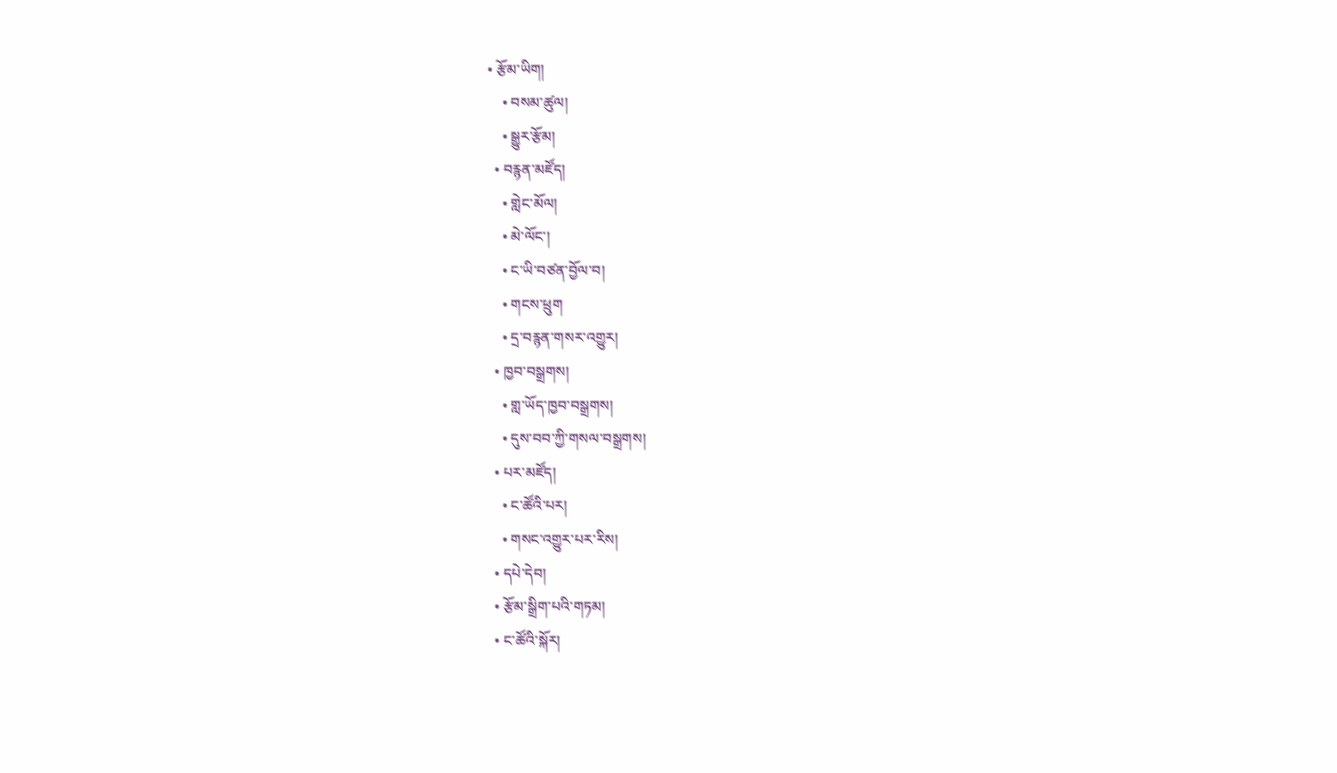• རྩོམ་ཡིག།
    • བསམ་ཚུལ།
    • སྒྱུར་རྩོམ།
  • བརྙན་མཛོད།
    • གླེང་མོལ།
    • མེ་ལོང་།
    • ང་ཡི་བཙན་བྱོལ་བ།
    • གངས་ཕྲུག
    • དྲ་བརྙན་གསར་འགྱུར།
  • ཁྱབ་བསྒྲགས།
    • གླ་ཡོད་ཁྱབ་བསྒྲགས།
    • དུས་བབ་ཀྱི་གསལ་བསྒྲགས།
  • པར་མཛོད།
    • ང་ཚོའི་པར།
    • གསང་འགྱུར་པར་རིས།
  • དཔེ་དེབ།
  • རྩོམ་སྒྲིག་པའི་གཏམ།
  • ང་ཚོའི་སྐོར།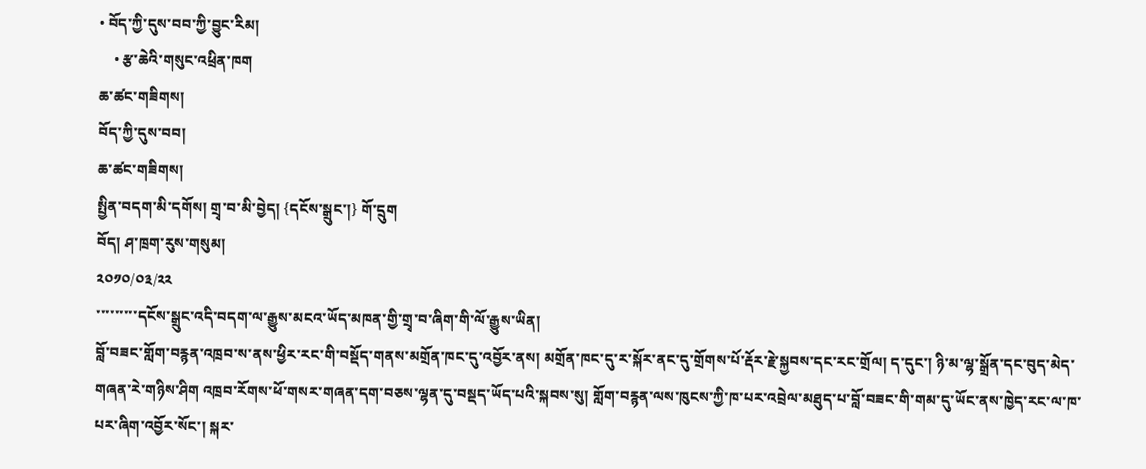• བོད་ཀྱི་དུས་བབ་ཀྱི་བྱུང་རིམ།
    • རྩ་ཆེའི་གསུང་འཕྲིན་ཁག
ཆ་ཚང་གཟིགས།
བོད་ཀྱི་དུས་བབ།
ཆ་ཚང་གཟིགས།
སྤྱིན་བདག་མི་དགོས། གྲྭ་བ་མི་བྱེད། {དངོས་སྒྲུང་།} གོ་དྲུག
བོད། ཤ་ཁྲག་རུས་གསུམ།
༢༠༡༠/༠༣/༢༢
་་་་་་་་་དངོས་སྒྲུང་འདི་བདག་ལ་རྒྱུས་མངའ་ཡོད་མཁན་གྱི་གྲྭ་བ་ཞིག་གི་ལོ་རྒྱུས་ཡིན།
བློ་བཟང་གློག་བརྙན་འཁྲབ་ས་ནས་ཕྱིར་རང་གི་བསྡོད་གནས་མགྲོན་ཁང་དུ་འབྱོར་ནས། མགྲོན་ཁང་དུ་ར་སྐོར་ནང་དུ་གྲོགས་པོ་རྡོར་རྗེ་སྐྱབས་དང་རང་གྲོལ། ད་དུང་། ཉི་མ་ལྷ་སྒྲོན་དང་བུད་མེད་གཞན་རེ་གཉིས་ཤིག འཁྲབ་རོགས་ཕོ་གསར་གཞན་དག་བཅས་ལྷན་དུ་བསྡད་ཡོད་པའི་སྐབས་སུ། གློག་བརྙན་ལས་ཁུངས་ཀྱི་ཁ་པར་འབྲེལ་མཐུད་པ་བློ་བཟང་གི་གམ་དུ་ཡོང་ནས་ཁྱེད་རང་ལ་ཁ་པར་ཞིག་འབྱོར་སོང་། སྐར་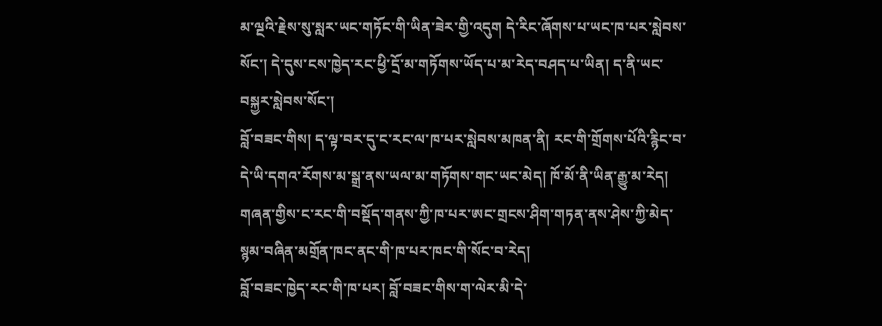མ་ལྔའི་རྗེས་སུ་སླར་ཡང་གཏོང་གི་ཡིན་ཟེར་གྱི་འདུག དེ་རིང་ཞོགས་པ་ཡང་ཁ་པར་སླེབས་སོང་། དེ་དུས་ངས་ཁྱེད་རང་ཕྱི་དྲོ་མ་གཏོགས་ཡོད་པ་མ་རེད་བཤད་པ་ཡིན། ད་ནི་ཡང་བསྐྱར་སླེབས་སོང་།
བློ་བཟང་གིས། ད་ལྟ་བར་དུ་ང་རང་ལ་ཁ་པར་སླེབས་མཁན་ནི། རང་གི་གྲོགས་པོའི་རྙིང་བ་དེ་ཡི་དགའ་རོགས་མ་སྒྲ་ནས་ཡལ་མ་གཏོགས་གང་ཡང་མེད། ཁོ་མོ་ནི་ཡིན་རྒྱུ་མ་རེད། གཞན་གྱིས་ང་རང་གི་བསྡོད་གནས་ཀྱི་ཁ་པར་ཨང་གྲངས་ཤིག་གཏན་ནས་ཤེས་ཀྱི་མེད་སྙམ་བཞིན་མགྲོན་ཁང་ནང་གི་ཁ་པར་ཁང་གི་སོང་བ་རེད།
བློ་བཟང་ཁྱེད་རང་གི་ཁ་པར། བློ་བཟང་གིས་ག་ལེར་མི་དེ་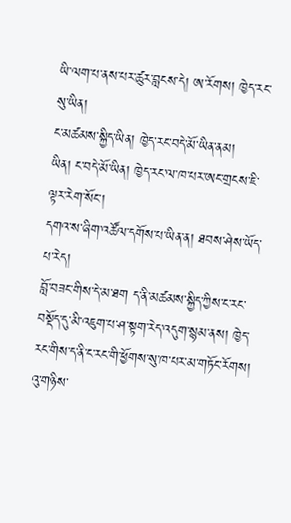ཡི་ལག་པ་ནས་པར་ཚུར་བླངས་དེ། ཨ་རོགས། ཁྱེད་རང་སུ་ཡིན།
ང་མཚམས་སྐྱིད་ཡིན། ཁྱེད་རང་བདེ་མོ་ཡིན་ནམ།
ཡིན། ང་བདེ་མོ་ཡིན། ཁྱེད་རང་ལ་ཁ་པར་ཨང་གྲངས་ཇི་ལྟར་རེག་སོང་།
དགའ་ས་ཞིག་འཚོལ་དགོས་པ་ཡིན་ན། ཐབས་ཤེས་ཡོད་པ་རེད།
བློ་བཟང་གིས་དེ་མ་ཐག ད་ནི་མཚམས་སྐྱིད་ཀྱིས་ང་རང་བསྡོད་དུ་མི་འཇུག་པ་ཤ་སྟག་རེད་འདུག་སྙམ་ནས། ཁྱེད་རང་གིས་ད་ནི་ང་རང་གི་ཕྱོགས་སུ་ཁ་པར་མ་གཏོང་རོགས། འུ་གཉིས་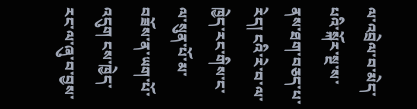ལ་འབྲེལ་བ་མེད་པའི་སྐོར་སྔ་ས་ནས་ཐག་བཅད་པ་རེད། ངའི་རེ་བ་ལ་ཁྱེད་རང་གིས་ང་ལ་སུན་པོ་མ་བཟོས་ན་ཡག་པོ་འདུག ངས་ཁྱེད་རང་ལ་ཞུ་བ་བྱས་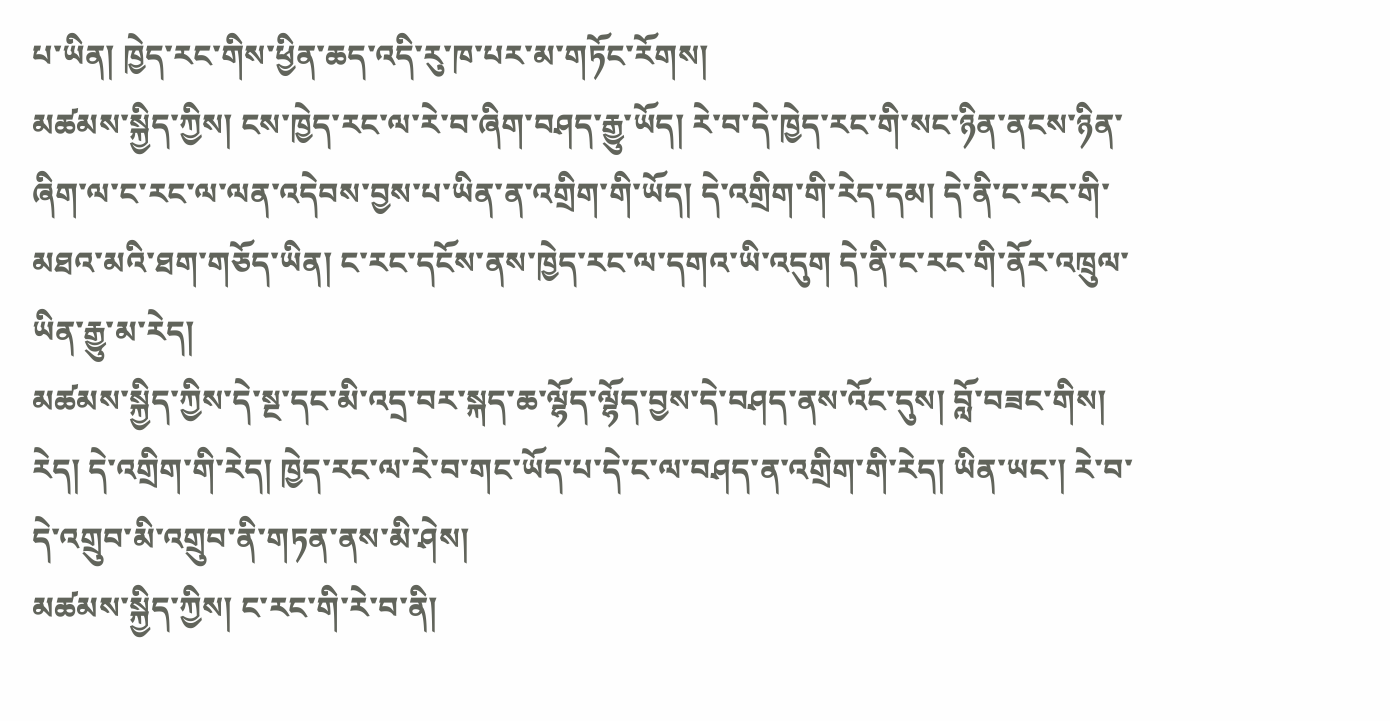པ་ཡིན། ཁྱེད་རང་གིས་ཕྱིན་ཆད་འདི་རུ་ཁ་པར་མ་གཏོང་རོགས།
མཚམས་སྐྱིད་ཀྱིས། ངས་ཁྱེད་རང་ལ་རེ་བ་ཞིག་བཤད་རྒྱུ་ཡོད། རེ་བ་དེ་ཁྱེད་རང་གི་སང་ཉིན་ནངས་ཉིན་ཞིག་ལ་ང་རང་ལ་ལན་འདེབས་བྱས་པ་ཡིན་ན་འགྲིག་གི་ཡོད། དེ་འགྲིག་གི་རེད་དམ། དེ་ནི་ང་རང་གི་མཐའ་མའི་ཐག་གཅོད་ཡིན། ང་རང་དངོས་ནས་ཁྱེད་རང་ལ་དགའ་ཡི་འདུག དེ་ནི་ང་རང་གི་ནོར་འཁྲུལ་ཡིན་རྒྱུ་མ་རེད།
མཚམས་སྐྱིད་ཀྱིས་དེ་སྔ་དང་མི་འདྲ་བར་སྐད་ཆ་ལྷོད་ལྷོད་བྱས་དེ་བཤད་ནས་འོང་དུས། བློ་བཟང་གིས། རེད། དེ་འགྲིག་གི་རེད། ཁྱེད་རང་ལ་རེ་བ་གང་ཡོད་པ་དེ་ང་ལ་བཤད་ན་འགྲིག་གི་རེད། ཡིན་ཡང་། རེ་བ་དེ་འགྲུབ་མི་འགྲུབ་ནི་གཏན་ནས་མི་ཤེས།
མཚམས་སྐྱིད་ཀྱིས། ང་རང་གི་རེ་བ་ནི།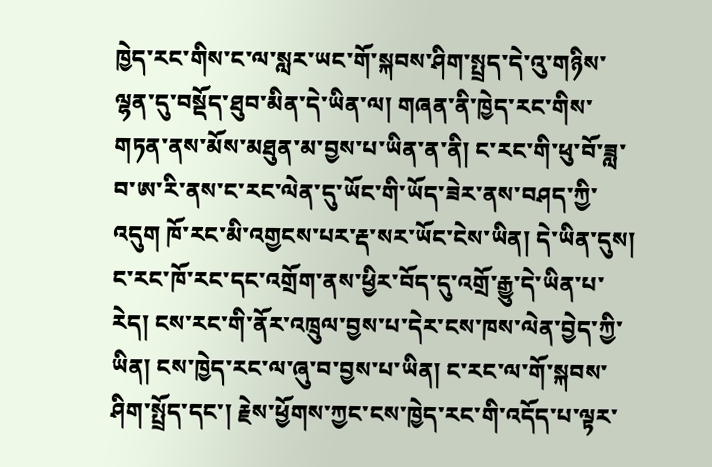ཁྱེད་རང་གིས་ང་ལ་སླར་ཡང་གོ་སྐབས་ཤིག་སྤྲད་དེ་འུ་གཉིས་ལྷན་དུ་བསྡོད་ཐུབ་མིན་དེ་ཡིན་ལ། གཞན་ནི་ཁྱེད་རང་གིས་གཏན་ནས་མོས་མཐུན་མ་བྱས་པ་ཡིན་ན་ནི། ང་རང་གི་ཕུ་བོ་ཟླ་བ་ཨ་རི་ནས་ང་རང་ལེན་དུ་ཡོང་གི་ཡོད་ཟེར་ནས་བཤད་ཀྱི་འདུག ཁོ་རང་མི་འགྱངས་པར་རྡ་སར་ཡོང་ངེས་ཡིན། དེ་ཡིན་དུས། ང་རང་ཁོ་རང་དང་འགྲོག་ནས་ཕྱིར་བོད་དུ་འགྲོ་རྒྱུ་དེ་ཡིན་པ་རེད། ངས་རང་གི་ནོར་འཁྲུལ་བྱས་པ་དེར་ངས་ཁས་ལེན་བྱེད་ཀྱི་ཡིན། ངས་ཁྱེད་རང་ལ་ཞུ་བ་བྱས་པ་ཡིན། ང་རང་ལ་གོ་སྐབས་ཤིག་སྤྲོད་དང་། རྗེས་ཕྱོགས་ཀྱང་ངས་ཁྱེད་རང་གི་འདོད་པ་ལྟར་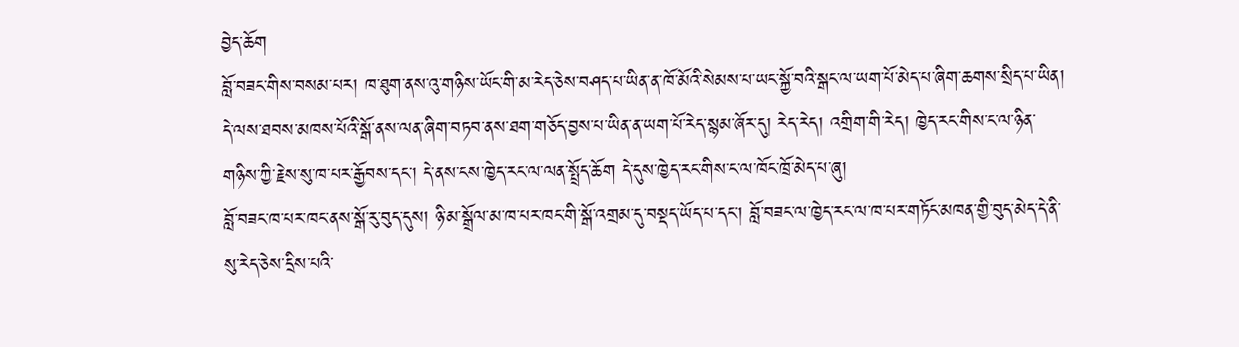བྱེད་ཆོག
བློ་བཟང་གིས་བསམ་པར། ཁ་ཐུག་ནས་འུ་གཉིས་ཡོང་གི་མ་རེད་ཅེས་བཤད་པ་ཡིན་ན་ཁོ་མོའི་སེམས་པ་ཡང་སྐྱོ་བའི་སྒང་ལ་ཡག་པོ་མེད་པ་ཞིག་ཆགས་སྲིད་པ་ཡིན། དེ་ལས་ཐབས་མཁས་པོའི་སྒོ་ནས་ལན་ཞིག་བཏབ་ནས་ཐག་གཅོད་བྱས་པ་ཡིན་ན་ཡག་པོ་རེད་སྙམ་ཞོར་དུ། རེད་རེད། འགྲིག་གི་རེད། ཁྱེད་རང་གིས་ང་ལ་ཉིན་གཉིས་ཀྱི་རྗེས་སུ་ཁ་པར་རྒྱོབས་དང་། དེ་ནས་ངས་ཁྱེད་རང་ལ་ལན་སྤྲོད་ཆོག དེ་དུས་ཁྱེད་རང་གིས་ང་ལ་ཁོང་ཁྲོ་མེད་པ་ཞུ།
བློ་བཟང་ཁ་པར་ཁང་ནས་སྒོ་རུ་བུད་དུས། ཉི་མ་སྒྲོལ་མ་ཁ་པར་ཁང་གི་སྒོ་འགྲམ་དུ་བསྡད་ཡོད་པ་དང་། བློ་བཟང་ལ་ཁྱེད་རང་ལ་ཁ་པར་གཏོང་མཁན་གྱི་བུད་མེད་དེ་ནི་སུ་རེད་ཅེས་དྲིས་པའི་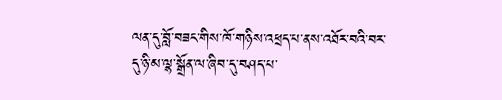ལན་དུ་བློ་བཟང་གིས་ཁོ་གཉིས་འཕྲད་པ་ནས་འཐོར་བའི་བར་དུ་ཉི་མ་ལྷ་སྒྲོན་ལ་ཞིབ་དུ་བཤད་པ་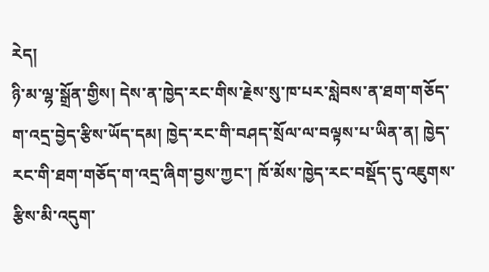རེད།
ཉི་མ་ལྷ་སྒྲོན་གྱིས། དེས་ན་ཁྱེད་རང་གིས་རྗེས་སུ་ཁ་པར་སླེབས་ན་ཐག་གཅོད་ག་འདྲ་བྱེད་རྩིས་ཡོད་དམ། ཁྱེད་རང་གི་བཤད་སྲོལ་ལ་བལྟས་པ་ཡིན་ན། ཁྱེད་རང་གི་ཐག་གཅོད་ག་འདྲ་ཞིག་བྱས་ཀྱང་། ཁོ་མོས་ཁྱེད་རང་བསྡོད་དུ་འཇུགས་རྩིས་མི་འདུག་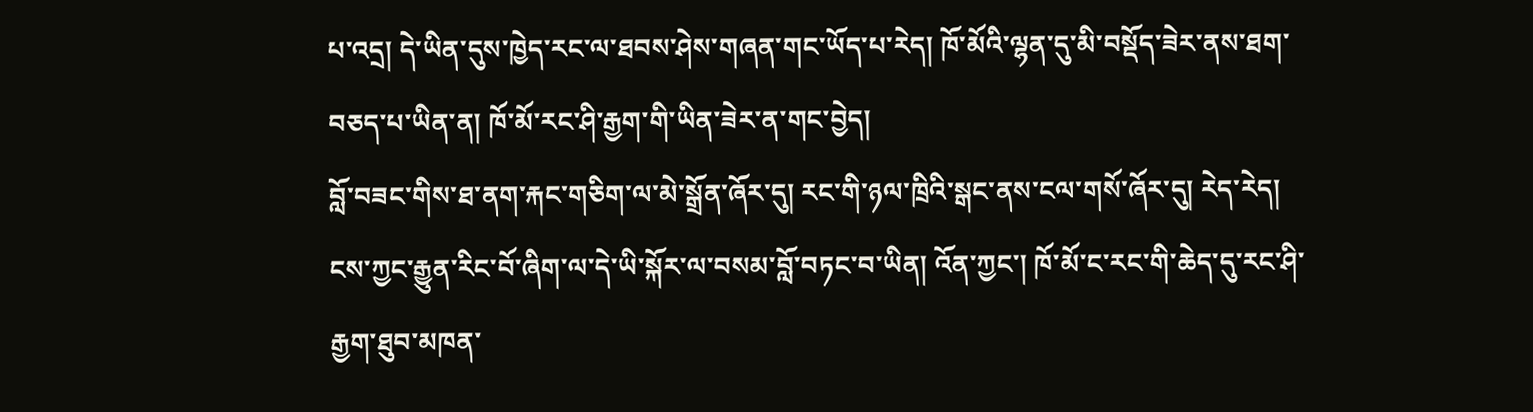པ་འདྲ། དེ་ཡིན་དུས་ཁྱེད་རང་ལ་ཐབས་ཤེས་གཞན་གང་ཡོད་པ་རེད། ཁོ་མོའི་ལྷན་དུ་མི་བསྡོད་ཟེར་ནས་ཐག་བཅད་པ་ཡིན་ན། ཁོ་མོ་རང་ཤི་རྒྱག་གི་ཡིན་ཟེར་ན་གང་བྱེད།
བློ་བཟང་གིས་ཐ་ནག་རྐང་གཅིག་ལ་མེ་སྒྲོན་ཞོར་དུ། རང་གི་ཉལ་ཁྲིའི་སྒང་ནས་ངལ་གསོ་ཞོར་དུ། རེད་རེད། ངས་ཀྱང་རྒྱུན་རིང་བོ་ཞིག་ལ་དེ་ཡི་སྐོར་ལ་བསམ་བློ་བཏང་བ་ཡིན། འོན་ཀྱང་། ཁོ་མོ་ང་རང་གི་ཆེད་དུ་རང་ཤི་རྒྱག་ཐུབ་མཁན་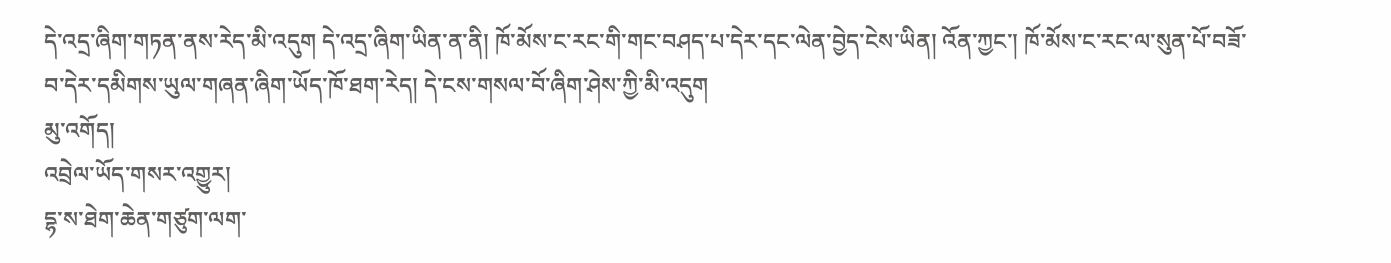དེ་འདྲ་ཞིག་གཏན་ནས་རེད་མི་འདུག དེ་འདྲ་ཞིག་ཡིན་ན་ནི། ཁོ་མོས་ང་རང་གི་གང་བཤད་པ་དེར་དང་ལེན་བྱེད་ངེས་ཡིན། འོན་ཀྱང་། ཁོ་མོས་ང་རང་ལ་སུན་པོ་བཟོ་བ་དེར་དམིགས་ཡུལ་གཞན་ཞིག་ཡོད་ཁོ་ཐག་རེད། དེ་ངས་གསལ་བོ་ཞིག་ཤེས་ཀྱི་མི་འདུག
མུ་འགོད།
འབྲེལ་ཡོད་གསར་འགྱུར།
དྷ་ས་ཐེག་ཆེན་གཙུག་ལག་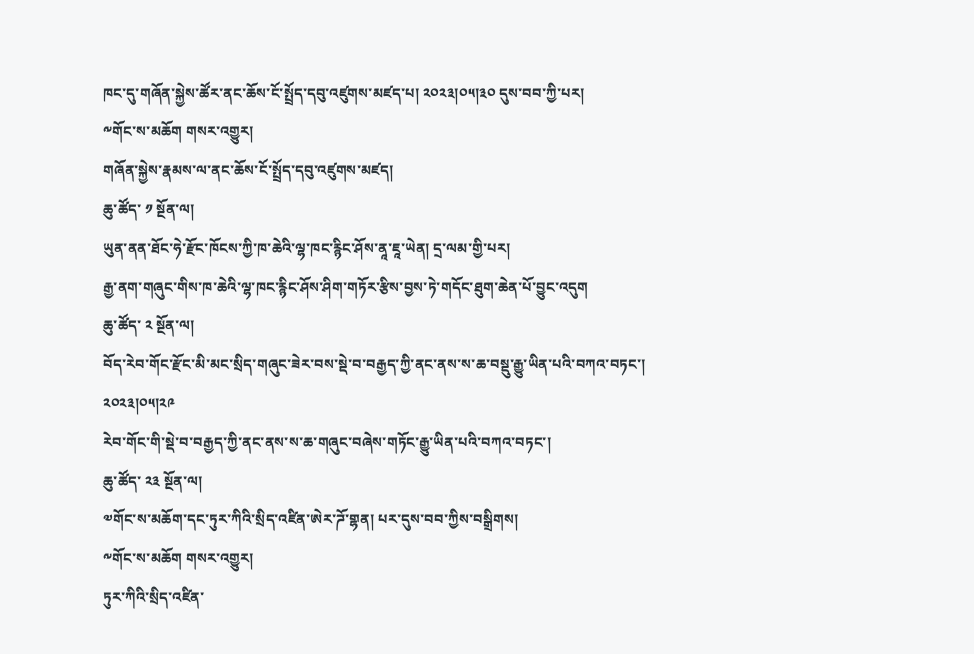ཁང་དུ་གཞོན་སྐྱེས་ཚོར་ནང་ཆོས་ངོ་སྤྲོད་དབུ་འཛུགས་མཛད་པ། ༢༠༢༣།༠༥།༣༠ དུས་བབ་ཀྱི་པར།
༸གོང་ས་མཆོག གསར་འགྱུར།
གཞོན་སྐྱེས་རྣམས་ལ་ནང་ཆོས་ངོ་སྤྲོད་དབུ་འཛུགས་མཛད།
ཆུ་ཚོད་ ༡ སྔོན་ལ།
ཡུན་ནན་ཐོང་ཧེ་རྫོང་ཁོངས་ཀྱི་ཁ་ཆེའི་ལྷ་ཁང་རྙིང་ཤོས་ནཱ་ཇཱ་ཡེན། དྲ་ལམ་གྱི་པར།
རྒྱ་ནག་གཞུང་གིས་ཁ་ཆེའི་ལྷ་ཁང་རྙིང་ཤོས་ཤིག་གཏོར་རྩིས་བྱས་ཏེ་གདོང་ཐུག་ཆེན་པོ་བྱུང་འདུག
ཆུ་ཚོད་ ༢ སྔོན་ལ།
བོད་རེབ་གོང་རྫོང་མི་མང་སྲིད་གཞུང་ཟེར་བས་སྡེ་བ་བརྒྱད་ཀྱི་ནང་ནས་ས་ཆ་བསྡུ་རྒྱུ་ཡིན་པའི་བཀའ་བཏང་། ༢༠༢༣།༠༥།༢༩
རེབ་གོང་གི་སྡེ་བ་བརྒྱད་ཀྱི་ནང་ནས་ས་ཆ་གཞུང་བཞེས་གཏོང་རྒྱུ་ཡིན་པའི་བཀའ་བཏང་།
ཆུ་ཚོད་ ༢༣ སྔོན་ལ།
༧གོང་ས་མཆོག་དང་ཏུར་ཀིའི་སྲིད་འཛིན་ཨེར་ཌོ་གྷན། པར་དུས་བབ་ཀྱིས་བསྒྲིགས།
༸གོང་ས་མཆོག གསར་འགྱུར།
ཏུར་ཀིའི་སྲིད་འཛིན་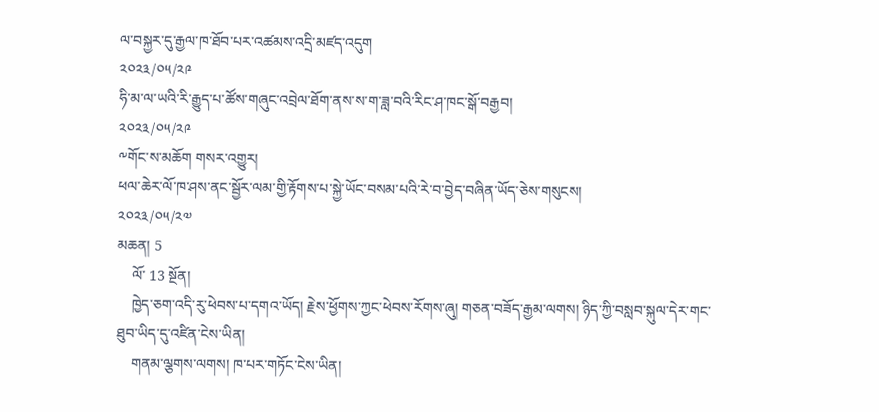ལ་བསྐྱར་དུ་རྒྱལ་ཁ་ཐོབ་པར་འཚམས་འདྲི་མཛད་འདུག
༢༠༢༣/༠༥/༢༩
ཧི་མ་ལ་ཡའི་རི་རྒྱུད་པ་ཚོས་གཞུང་འབྲེལ་ཐོག་ནས་ས་ག་ཟླ་བའི་རིང་ཤ་ཁང་སྒོ་བརྒྱབ།
༢༠༢༣/༠༥/༢༩
༸གོང་ས་མཆོག གསར་འགྱུར།
ཕལ་ཆེར་ལོ་ཁ་ཤས་ནང་སྦྱོར་ལམ་གྱི་རྟོགས་པ་སྐྱེ་ཡོང་བསམ་པའི་རེ་བ་བྱེད་བཞིན་ཡོད་ཅེས་གསུངས།
༢༠༢༣/༠༥/༢༧
མཆན། 5
    ལོ་ 13 སྔོན།
    ཁྱེད་ཅག་འདི་རུ་ཕེབས་པ་དགའ་ཡོད། རྗེས་ཕྱོགས་ཀྱང་ཕེབས་རོགས་ཞུ། གཅན་བཟོད་རྒྱམ་ལགས། ཉིད་ཀྱི་བསླབ་སྐུལ་དེར་གང་ཐུབ་ཡིད་དུ་འཛིན་ངེས་ཡིན།
    གནམ་ལྕགས་ལགས། ཁ་པར་གཏོང་ངེས་ཡིན།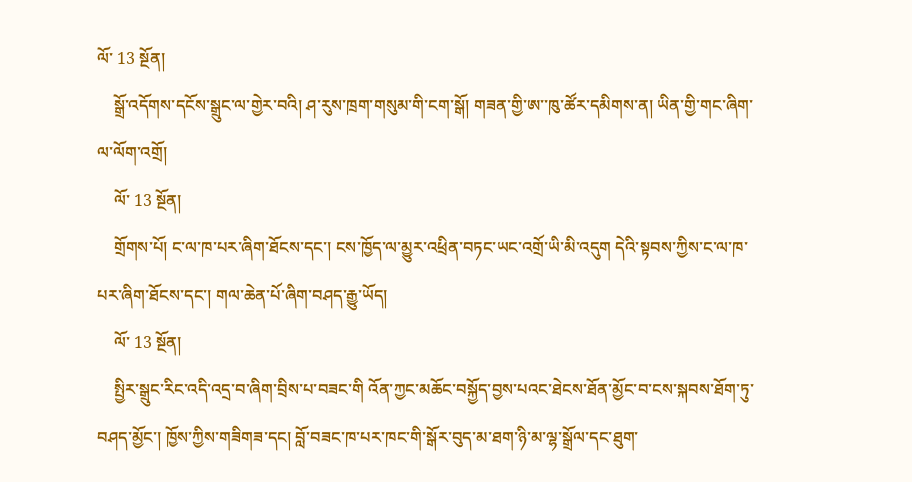ལོ་ 13 སྔོན།
    སྒྲོ་འདོགས་དངོས་སྒྲུང་ལ་གྱེར་བའི། ཤ་རུས་ཁྲག་གསུམ་གི་ངག་སྒོ། གཟན་གྱི་ཨ་་ཁུ་ཚོར་དམིགས་ན། ཡིན་གྱི་གང་ཞིག་ལ་ལོག་འགྲོ།
    ལོ་ 13 སྔོན།
    གྲོགས་པོ། ང་ལ་ཁ་པར་ཞིག་ཐོངས་དང་། ངས་ཁྱོད་ལ་མྱུར་འཕྲིན་བཏང་ཡང་འགྲོ་ཡི་མི་འདུག དེའི་སྟབས་ཀྱིས་ང་ལ་ཁ་པར་ཞིག་ཐོངས་དང་། གལ་ཆེན་པོ་ཞིག་བཤད་རྒྱུ་ཡོད།
    ལོ་ 13 སྔོན།
    སྤྱིར་སྒྲུང་རིང་འདི་འདྲ་བ་ཞིག་བྲིས་པ་བཟང་གི འོན་ཀྱང་མཆོང་བསྐྱོད་བྱས་པའང་ཐེངས་ཐོན་མྱོང་བ་ངས་སྐབས་ཐོག་ཏུ་བཤད་མྱོང་། ཁྱོས་ཀྱིས་གཟིགཟ་དང། བློ་བཟང་ཁ་པར་ཁང་གི་སྒོར་བུད་མ་ཐག་ཉི་མ་ལྷ་སྒྲོལ་དང་ཐུག་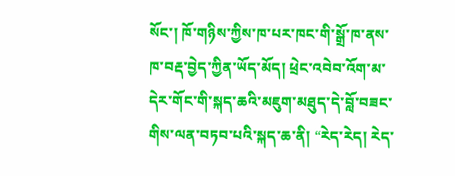སོང་། ཁོ་གཉིས་ཀྱིས་ཁ་པར་ཁང་གི་སྒྲོ་ཁ་ནས་ཁ་བརྡ་བྱེད་ཀྱིན་ཡོད་མོད། ཕྲེང་འབེབ་འོག་མ་དེར་གོང་གི་སྐད་ཆའི་མཇུག་མཐུད་དེ་བློ་བཟང་གིས་ལན་བཏབ་པའི་སྐད་ཆ་ནི། “རེད་རེད། རེད་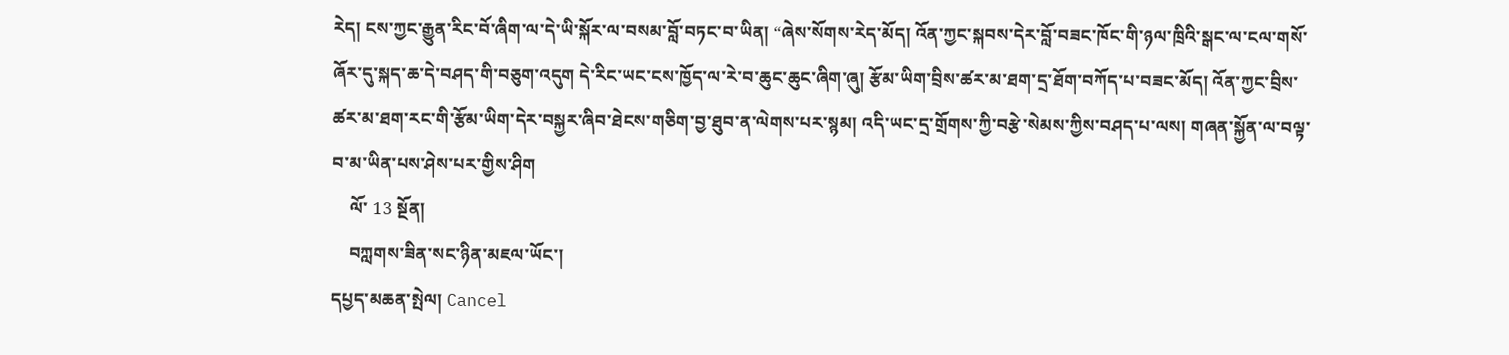རེད། ངས་ཀྱང་རྒྱུན་རིང་བོ་ཞིག་ལ་དེ་ཡི་སྐོར་ལ་བསམ་བློ་བཏང་བ་ཡིན། “ཞེས་སོགས་རེད་མོད། འོན་ཀྱང་སྐབས་དེར་བློ་བཟང་ཁོང་གི་ཉལ་ཁྲིའི་སྒང་ལ་ངལ་གསོ་ཞོར་དུ་སྐད་ཆ་དེ་བཤད་གི་བཅུག་འདུག དེ་རིང་ཡང་ངས་ཁྱོད་ལ་རེ་བ་ཆུང་ཆུང་ཞིག་ཞུ། རྩོམ་ཡིག་བྲིས་ཚར་མ་ཐག་དྲ་ཐོག་བཀོད་པ་བཟང་མོད། འོན་ཀྱང་བྲིས་ཚར་མ་ཐག་རང་གི་རྩོམ་ཡིག་དེར་བསྐྱར་ཞིབ་ཐེངས་གཅིག་བྱ་ཐུབ་ན་ལེགས་པར་སྙམ། འདི་ཡང་དྲ་གྲོགས་ཀྱི་བརྩེ་སེམས་ཀྱིས་བཤད་པ་ལས། གཞན་སྐྱོན་ལ་བལྟ་བ་མ་ཡིན་པས་ཤེས་པར་གྱིས་ཤིག
    ལོ་ 13 སྔོན།
    བཀླགས་ཟིན་སང་ཉིན་མཇལ་ཡོང་།
དཔྱད་མཆན་སྤེལ། Cancel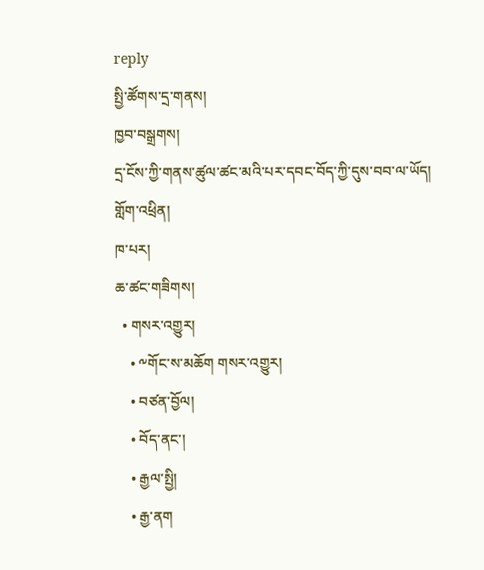reply
སྤྱི་ཚོགས་དྲ་གནས།
ཁྱབ་བསྒྲགས།
དྲ་ངོས་ཀྱི་གནས་ཚུལ་ཚང་མའི་པར་དབང་བོད་ཀྱི་དུས་བབ་ལ་ཡོད།
གློག་འཕྲིན།
ཁ་པར།
ཆ་ཚང་གཟིགས།
  • གསར་འགྱུར།
    • ༸གོང་ས་མཆོག གསར་འགྱུར།
    • བཙན་བྱོལ།
    • བོད་ནང་།
    • རྒྱལ་སྤྱི།
    • རྒྱ་ནག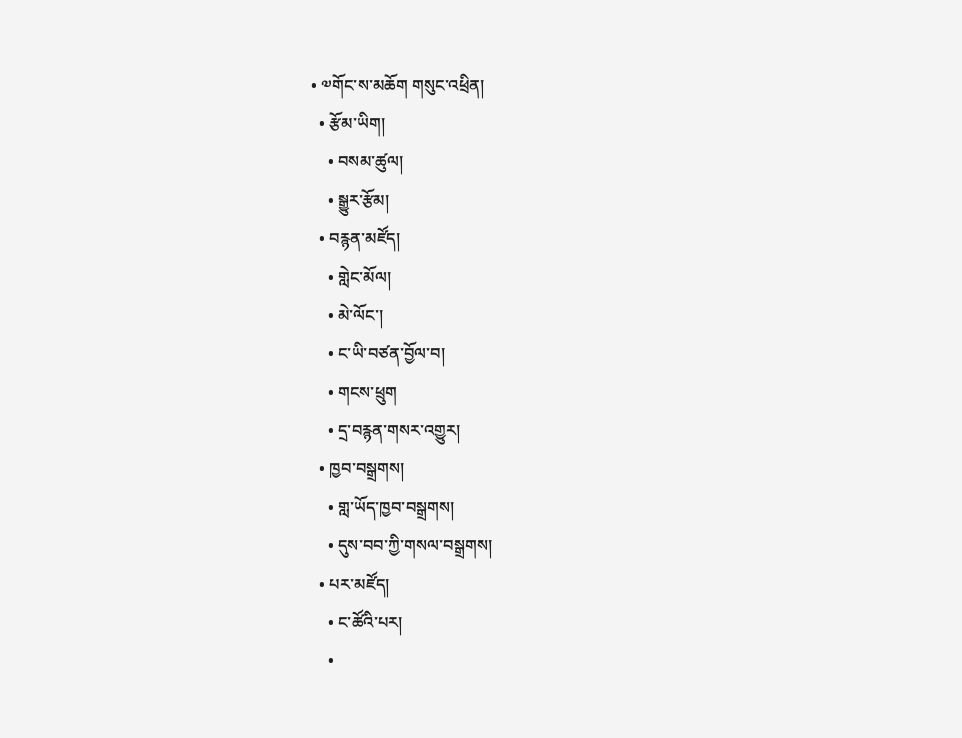• ༧གོང་ས་མཆོག གསུང་འཕྲིན།
  • རྩོམ་ཡིག།
    • བསམ་ཚུལ།
    • སྒྱུར་རྩོམ།
  • བརྙན་མཛོད།
    • གླེང་མོལ།
    • མེ་ལོང་།
    • ང་ཡི་བཙན་བྱོལ་བ།
    • གངས་ཕྲུག
    • དྲ་བརྙན་གསར་འགྱུར།
  • ཁྱབ་བསྒྲགས།
    • གླ་ཡོད་ཁྱབ་བསྒྲགས།
    • དུས་བབ་ཀྱི་གསལ་བསྒྲགས།
  • པར་མཛོད།
    • ང་ཚོའི་པར།
    •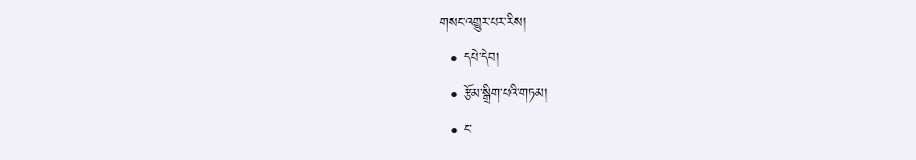གསང་འགྱུར་པར་རིས།
  • དཔེ་དེབ།
  • རྩོམ་སྒྲིག་པའི་གཏམ།
  • ང་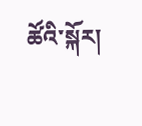ཚོའི་སྐོར།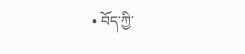• བོད་ཀྱི་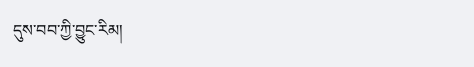དུས་བབ་ཀྱི་བྱུང་རིམ།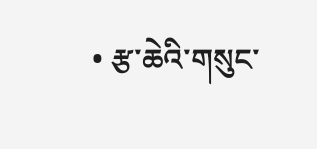• རྩ་ཆེའི་གསུང་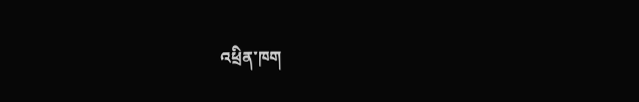འཕྲིན་ཁག